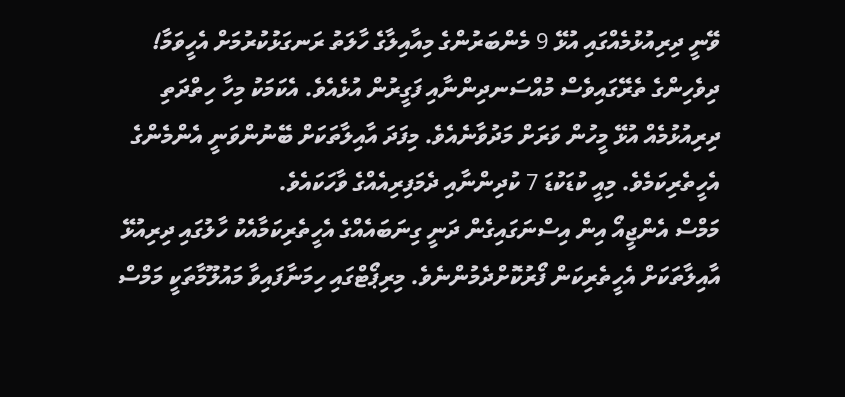ވޭނީ ދިރިއުޅުމެއްގައި އުޅޭ 9 މެންބަރުންގެ މިއާއިލާގެ ހާލަތު ރަނގަޅުކުރުމަށް އެހީވަމާ!
ދިވެހިންގެ ތެރޭގައިވެސް މުއްސަނދިންނާއި ފަގީރުން އުޅެއެވެ. އެކަމަކު މިހާ ހިތްދަތި ދިރިއުޅުމެއް އުޅޭ މީހުން ވަރަށް މަދުވާނެއެވެ. މިފަދަ އާއިލާތަކަށް ބޭނުންވަނީ އެންމެންގެ އެހީތެރިކަމެވެ. މިއީ ކުޑަކުޑަ 7 ކުދިންނާއި ދެމަފިރިއެއްގެ ވާހަކައެވެ.
މަމްސް އެންޖީއޯ އިން އިސްނަގައިގެން ދަނީ ގިނަބައެއްގެ އެހީތެރިކަމާއެކު ހާލުގައި ދިރިއުޅޭ އާއިލާތަކަށް އެހީތެރިކަން ފޯރުކޮށްދެމުންނެވެ. މިރިޕޯޓްގައި ހިމަނާފައިވާ މައުލޫމާތަކީ މަމްސް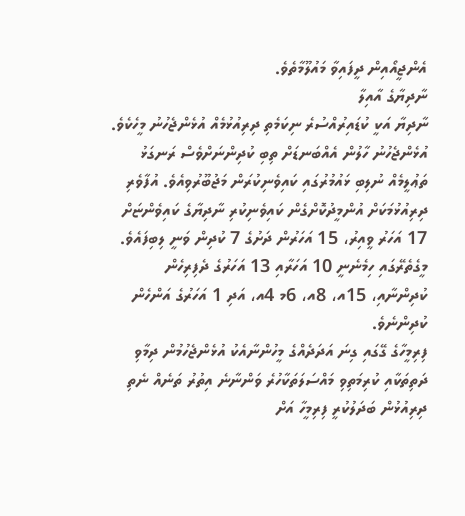އެންޖީއޯއިން ދީފައިވާ މައުލޫމާތެވެ.
ނާދިޔާގެ އާއިލާ
ނާދިޔާ އަކީ ކުޑައިރުއްސުރެ ނިކަމެތި ދިރިއުޅުމެއް އުޅެންޖެހުނު މީހެކެވެ. އުޅެންޖެހުނު ހާލުން އެއްބަނޑަށް ތިބި ކުދިންނަށްވެސް ރަނގަޅު ތަޢުލީމެއް ނުލިބި ޅައުމުރުގައި ކައިވެނިކުރަން މަޖުބޫރުވިއެވެ. އުފާވެރި ދިރިއުޅުމަކަށް އުންމީދުކޮށްގެން ކައިވެނިކުރި ނާދިޔާގެ ކައިވެންޏަށް 17 އަހަރު ވީއިރު، 15 އަހަރުން ދަށުގެ 7 ކުދިން ވަނީ ލިބިފައެވެ. މީގެތެރޭގައި ހިމެނެނީ 10 އަހަރާއި 13 އަހަރުގެ ދެފިރިހެން ކުދިންނާއި، 15އ، 8އ، 6މ 4އ، އަދި 1 އަހަރުގެ އަންހެން ކުދިންނެވެ.
ފިރިމީހާގެ ގޭގައި ގިނަ އަދަދެއްގެ މީހުންނާއެކު އުޅެންޖެހުމުން ދިމާވި ދަތިތަކާއި ކުރިމަތިވި މައްސަލަތަކާހުރެ ވަންނާނެ އިތުރު ތަނެއް ނެތި ދިރިއުޅުން ބަދަލުކުރީ ފިރިމީހާ އަށް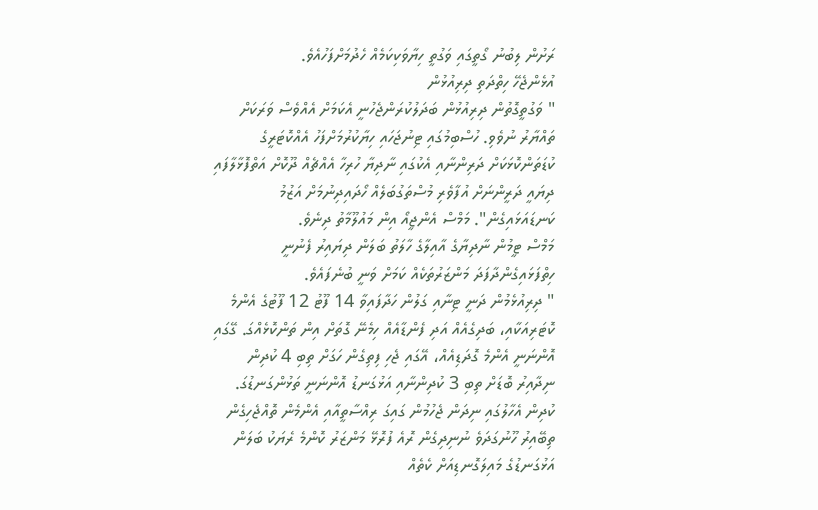ރަށުން ލިބުނު ގޯތީގައި ވަގުތީ ހިޔާވަކިކަމެއް ހެދުމަށްފަހުއެވެ.
އުޅެންޖެހޭ ހިތްދަތި ދިރިއުޅުން
" ވަގުތީގޮތުން ދިރިއުޅުން ބަދަލުކުރަންޖެހުނީ އެކަމަށް އެއްވެސް ވަރަކަށް ތައްޔާރު ނުވެވި. ހުސްބިމުގައި ޓިނުޖަހައި ހިޔާކުރުމަށްފަހު އެއްކޮޓަރީގެ ކުޑަތަންކޮޅަކަށް ދަރިންނާއި އެކުގައި ނާދިޔާ ހުރިހާ އެއްޗެއް ދޫކޮށް އަތްފޮޅާލާފައި ދިޔައީ ދަރީންނަށް އުފާވެރި މުސްތަގުބަލެއް ހޯދައިދިނުމަށް އަޒުމު ކަނޑައަޅައިގެން". މަމްސް އެންޖީއޯ އިން މައުލޫމާތު ދިނެވެ.
މަމްސް ޓީމުން ނާދިޔާގެ އާއިލާގެ ހާލަތު ބަލަން ދިޔައިރު ފެނުނީ ހިތްފަޅައިގެންދާފަދަ މަންޒަރުތަކެއް ކަމަށް ވަނީ ބުނެފައެވެ.
" ދިރިއުޅެމުން ދަނީ ޓިނާއި ގަލުން ހަދާފައިވާ 14 ފޫޓު 12 ފޫޓުގެ އެންމެ ކޮޓަރިއަކާއި، ބަދިގެއެއް އަދި ފެންޑާއެއް ހިމެނޭ ގޮތަށް އިން ތަންކޮޅެއްގަ. ގޭގައި އޮންނަނީ އެންމެ ގޮދަޑިއެއް، އޭގައި ޖެހި ފިތިގެން ހަގަށް ތިބި 4 ކުދިން ނިދާއިރު ބޮޑަށް ތިބި 3 ކުދިންނާއި އަޅުގަނޑު އޮންނަނީ ތަޅުންގަނޑުގަ. ކުދިން އެހާލުގައި ނިދަން ޖެހުމުން ގައިގަ ރިއްސާތީއާއި އެންމެން ތޮއްޖެހިގެން ތިބޭއިރު ހޫނުގަދަވެ ނުނިދިގެން ރޮއެ ފުރޮޅޭ މަންޒަރު ކޮންމެ ރެޔަކު ބަލަން އަޅުގަނޑުގެ މައިލަގޮނޑިއަށް ކެތެއް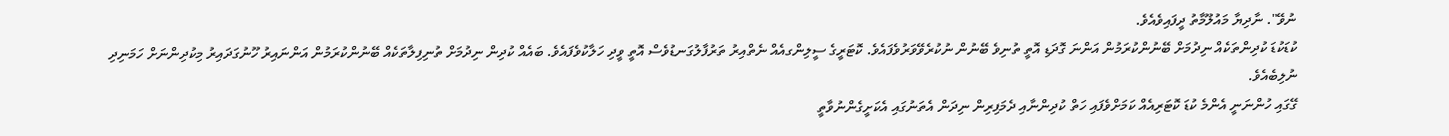ނުވޭ". ނާދިޔާ މައުލޫމާތު ދީފައިވެއެވެ.
ކުޑަކުޑަ ކުދިންތަކެއް ނިދުމަށް ބޭނުންކުރަމުން އަންނަ ގޮދަޑި އޮތީ ތުނިވެ ބޭނުން ނުކުރެވޭވަރުވެފައެވެ. ކޮޓަރީގެ ސީލިންގއެއް ނެތްއިރު ތަރުފާލުގަނޑުވެސް އޮތީ ވީދި ހަލާކުވެފައެވެ. ބައެއް ކުދިން ނިދުމަށް ތުނިފިލާތަކެއް ބޭނުންކުރަމުން އަންނައިރު ހޫނުގަދައިރު މިކުދިންނަށް ހަމަނިދި ނުލިބެއެވެ.
ގޭގައި ހުންނަނީ އެންމެ ކުޑަ ކޮޓަރިއެއް ކަމަށްވެފައި ހަތް ކުދިންނާއި ދެމަފިރިން ނިދަން އެތަނުގައި އެކަށީގެންނުވާތީ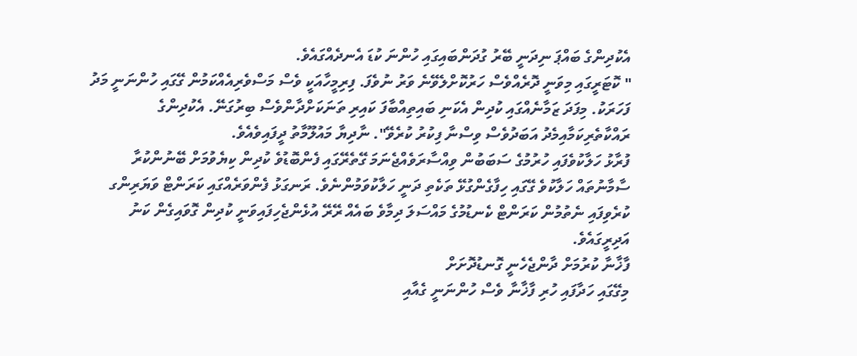އެކުދިންގެ ބައްޕަ ނިދަނީ ބޭރު ގުދަންބައިގައި ހުންނަ ކުޑަ އެނދެއްގައެވެ.
" ކޮޓަރީގައި މިވަނީ ދޮރެއްވެސް ހަރުކޮށްލެވޭނެ ވަރު ނުވެފަ. ފިރިމީހާއަކީ ވެސް މަސްވެރިއެއްކަމުން ގޭގައި ހުންނަނީ މަދު ފަހަރަކު. މިފަދަ ޒަމާނެއްގައި ކުދިން އެކަނި ބައިތިއްބާފަ ކައިރި ތަނަކަށްދާންވެސް ބިރުގަނޭ. އެކުދިންގެ ރައްކާތެރިކަމާއިމެދު އަބަދުވެސް ވިސްނާ ފިކުރު ކުރެވޭ". ނާދިޔާ މައުލޫމާތު ދީފައިވެއެވެ.
ފުރާޅު ހަލާކުވެފައި ހުރުމުގެ ސަބަބުން ވިއްސާރަވެއްޖެނަމަ ގޭތެރޭގައި ފެންބޮޑުވެ ކުދިން ކިޔެވުމަށް ބޭނުންކުރާ ސާމާނުތައް ހަލާކުވެ ގޭގައި ހިފާގެންގުޅޭ ތަކެތި ދަނީ ހަލާކުވަމުންނެވެ. ރަނގަޅު ފެންވަރެއްގައި ކަރަންޓް ވަޔަރިންގ ކުރެވިފައި ނެތުމުން ކަރަންޓް ކެނޑުމުގެ މައްސަލަ ދިމާވެ ބައެއް ރޭރޭ އުޅެންޖެހިފައިވަނީ ކުދިން ގޮވައިގެން ކަނު އަދިރީގައެވެ.
ފާޚާނާ ކުރުމަށް ދާންޖެހެނީ ގޮނޑުދޮށަށް
މިގޭގައި ހަދާފައި ހުރި ފާޚާނާ ވެސް ހުންނަނީ ގެއާއި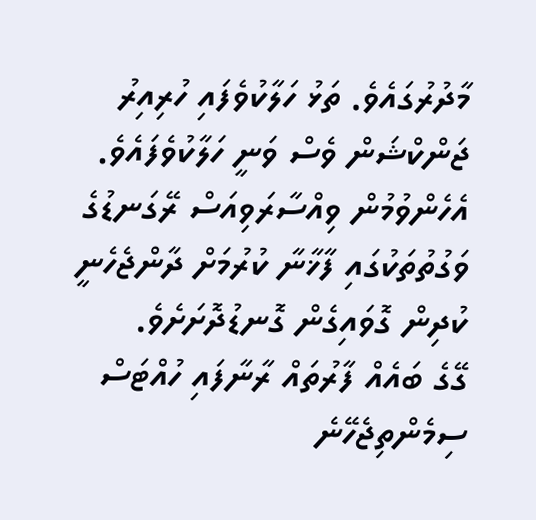މާދުރުގައެވެ. ތަޅު ހަލާކުވެފައި ހުރިއިރު ޖަންކްޝަން ވެސް ވަނީ ހަލާކުވެފައެވެ. އެހެންވުމުން ވިއްސާރަވިއަސް ރޭގަނޑުގެ ވަގުތުތަކުގައި ފާޚާނާ ކުރުމަށް ދާންޖެހެނީ ކުދިން ގޮވައިގެން ގޮނޑުދޮށަށެވެ.
ގޭގެ ބައެއް ފާރުތައް ރާނާފައި ހުއްޓަސް ސިމެންތިޖެހޭނެ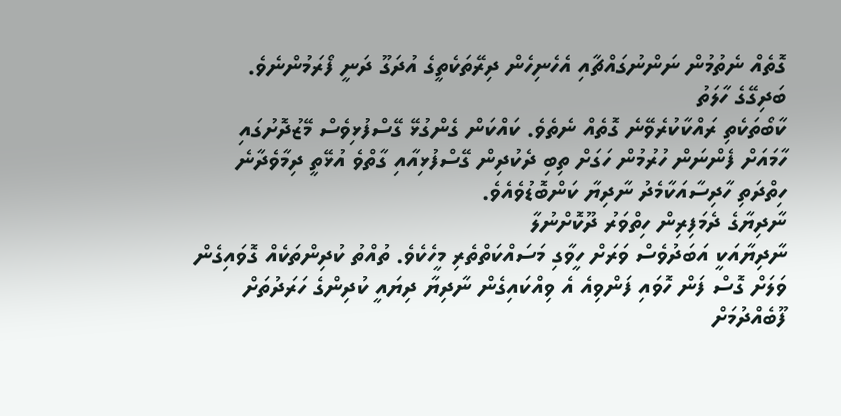ގޮތެއް ނެތުމުން ނަންނުގައްޗާއި އެހެނިހެން ދިރޭތަކެތީގެ އުދަގޫ ދަނީ ފޯރަމުންނެވެ.
ބަދިގޭގެ ހާލަތު
ކާބޯތަކެތި ރައްކާކުރެވޭނެ ގޮތެއް ނެތެވެ. ކައްކަން ގެންގުޅޭ ގޭސްފުޅިވެސް މޭޒުދޮށުގައި ހާމައަށް ފެންނަން ހުރުމުން ހަގަށް ތިބި ދެކުދިން ގޭސްފުޅިއާއި ގާތްވެ އުޅޭތީ ދިމާވެދާނެ ހިތްދަތި ހާދިސާއަކާމެދު ނާދިޔާ ކަންބޮޑުވެއެވެ.
ނާދިޔާގެ ދެމަފިރިން ހިތްވަރު ދޫކޮށްނުލާ
ނާދިޔާއަކީ އަބަދުވެސް ވަރަށް ހީވާގި މަސައްކަތްތެރި މީހެކެވެ. ތުއްތު ކުދިންތަކެއް ގޮވައިގެން ވަލަށް ގޮސް ފަން ހޮވައި ފަންވިއެ އެ ވިއްކައިގެން ނާދިޔާ ދިޔައީ ކުދިންގެ ހަރަދުތަށް ފޫބެއްދުމަށް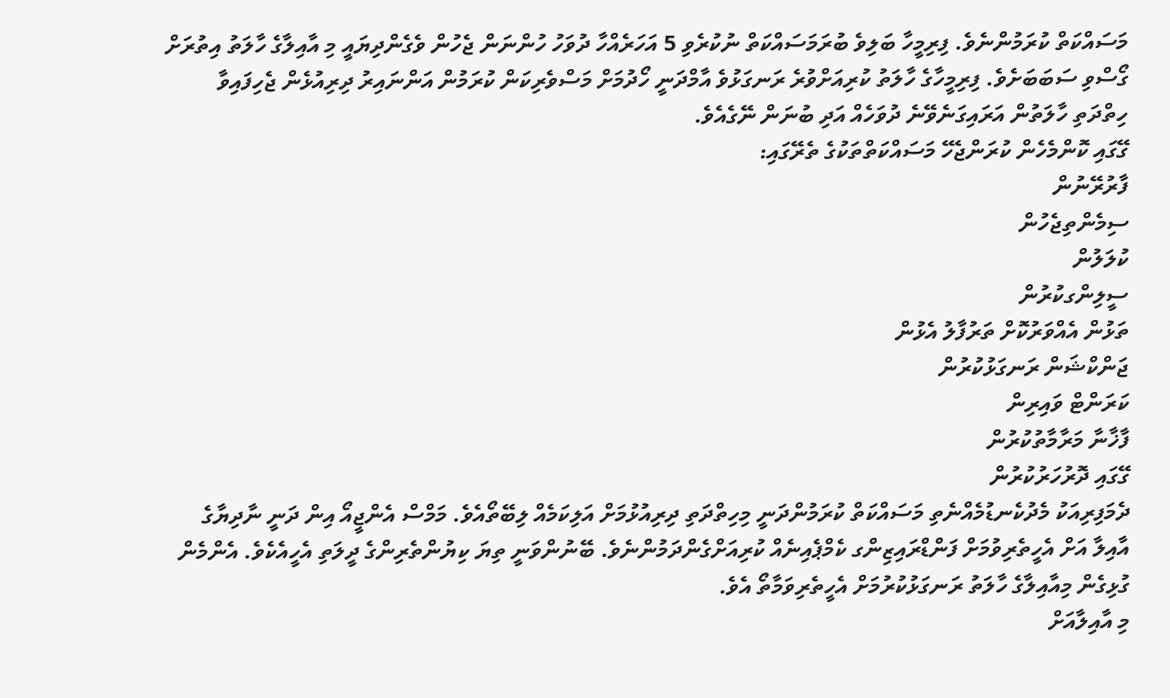މަސައްކަތް ކުރަމުންނެވެ. ފިރިމީހާ ބަލިވެ ބުރަމަސައްކަތް ނުކުރެވި 5 އަހަރެއްހާ ދުވަހު ހުންނަން ޖެހުން ވެގެންދިޔައީ މި އާއިލާގެ ހާލަތު އިތުރަށް ގޯސްވި ސަބަބަށެވެ. ފިރިމީހާގެ ހާލަތު ކުރިއަށްވުރެ ރަނގަޅުވެ އާމްދަނީ ހޯދުމަށް މަސްވެރިކަން ކުރަމުން އަންނައިރު ދިރިއުޅެން ޖެހިފައިވާ ހިތްދަތި ހާލަތުން އަރައިގަނެވޭނެ ދުވަހެއް އަދި ބުނަން ނޭގެއެވެ.
ގޭގައި ކޮންމެހެން ކުރަންޖެހޭ މަސައްކަތްތަކުގެ ތެރޭގައި:
ފާރުރޭނުން
ސިމެންތިޖެހުން
ކުލަލުން
ސީލިންގކުރުން
ތަޅުން އެއްވަރުކޮށް ތަރުފާލު އެޅުން
ޖަންކްޝަން ރަނގަޅުކުރުން
ކަރަންޓް ވައިރިން
ފާޚާނާ މަރާމާތުކުރުން
ގޭގައި ދޮރުހަރުކުރުން
ދެމަފިރިއަކު މެދުކެނޑުމެއްނެތި މަސައްކަތް ކުރަމުންދަނީ މިހިތްދަތި ދިރިއުޅުމަށް އަލިކަމެއް ލިބޭތޯއެވެ. މަމްސް އެންޖީއޯ އިން ދަނީ ނާދިޔާގެ އާއިލާ އަށް އެހީތެރިވުމަށް ފަންޑްރައިޒިންގ ކެމްޕެއިނެއް ކުރިއަށްގެންދަމުންނެވެ. ބޭނުންވަނީ ތިޔަ ކިޔުންތެރިންގެ ދީލަތި އެހީއެކެވެ. އެންމެން ގުޅިގެން މިއާއިލާގެ ހާލަތު ރަނގަޅުކުރުމަށް އެހީތެރިވަމާތޯ އެވެ.
މި އާއިލާއަށް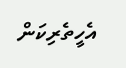އެހީތެރިކަން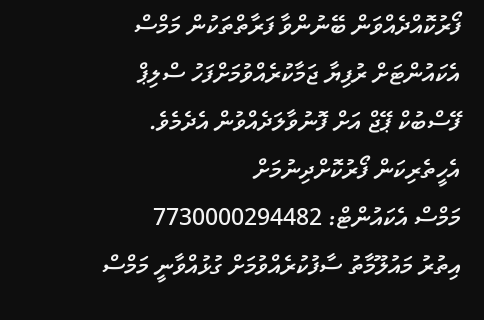ފޯރުކޮއްދެއްވަން ބޭނުންވާ ފަރާތްތަކުން މަމްސް އެކައުންޓަށް ރުފިޔާ ޖަމާކުރެއްވުމަށްފަހު ސްލިޕް ފޭސްބުކް ޕޭޖް އަށް ފޮނުވާލަދެއްވުން އެދެމެވެ.
އެހީތެރިކަން ފޯރުކޮށްދިނުމަށް
މަމްސް އެކައުންޓް: 7730000294482
އިތުރު މައުލޫމާތު ސާފުކުރެއްވުމަށް ގުޅުއްވާނީ މަމްސް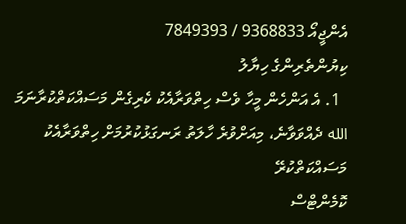އެންޖީއޯ 9368833 / 7849393
ކިޔުންތެރިންގެ ހިޔާލު
  1. އެ އަންހެން މީހާ ވެސް ހިތްވަރާއެކު ކެރިގެން މަސައްކަތްކުރާނަމަ الله ދެއްވަވާނެ، މިއަށްވުރެ ހާލަތު ރަނގަޅުކުރުމަށް ހިތްވަރާއެކު މަސައްކަތްކުރޭ
ކޮމެންޓްސް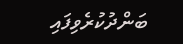ބަންދުކުރެވިފައި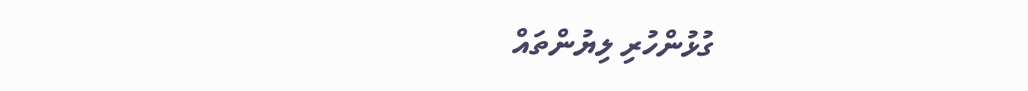ގުޅުންހުރި ލިޔުންތައް